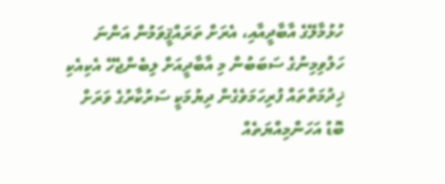ހުޅުމާލޭގެ އާބާދީއާއި، އެރަށް ތަރައްޤީވަމުން އަންނަ ހަލުވިމިނުގެ ސަބަބުން މި އާބާދީއަށް ލިބެންޖެހޭ އެކިއެކި ޚިދުމަތްތައް ފުރިހަމަވެގެން ދިޔުމަކީ ސަރުކާރުގެ ވަރަށް ބޮޑު އަހަންމިއްޔަތެއް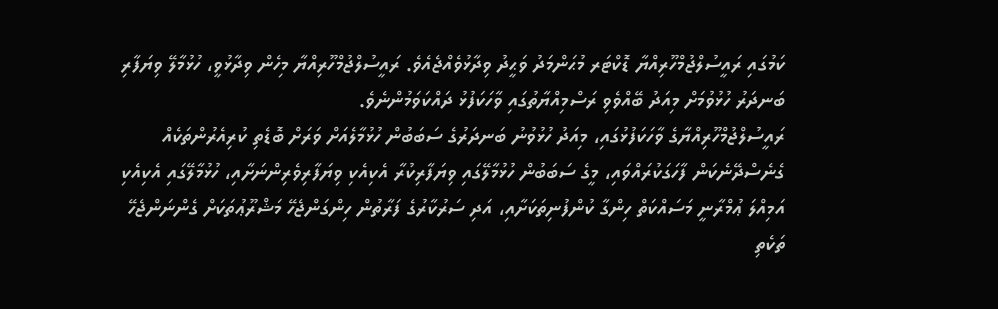ކަމުގައި ރައީސުލްޖުމްހޫރިއްޔާ ޑޮކްޓަރ މުޙަންމަދު ވަޙީދު ވިދާޅުވެއްޖެއެވެ. ރައީސުލްޖުމްހޫރިއްޔާ މިހެން ވިދާޅުވީ، ހުޅުމާލޭ ވިޔަފާރި ބަނދަރު ހުޅުވުމަށް މިއަދު ބޭއްވެވި ރަސްމިއްޔާތުގައި ވާހަކަފުޅު ދައްކަވަމުންނެވެ.
ރައީސުލްޖުމްހޫރިއްޔާގެ ވާހަކަފުޅުގައި، މިއަދު ހުޅުވުނު ބަނދަރުގެ ސަބަބުން ހުޅުމާލެއަށް ވަރަށް ބޮޑެތި ކުރިއެރުންތަކެއް ގެނެސްދޭނެކަން ފާހަގަކުރައްވައި، މީގެ ސަބަބުން ހުޅުމާލޭގައި ވިޔަފާރިކުރާ އެކިއެކި ވިޔަފާރިވެރިންނަށާއި، ހުޅުމާލޭގައި އެކިއެކި އަމިއްލަ ޢުމްރާނީ މަސައްކަތް ހިންގާ ކުންފުނިތަކަށާއި، އަދި ސަރުކާރުގެ ފަރާތުން ހިންގަންޖެހޭ މަޝްރޫޢުތަކަށް ގެންނަންޖެހޭ ތަކެތި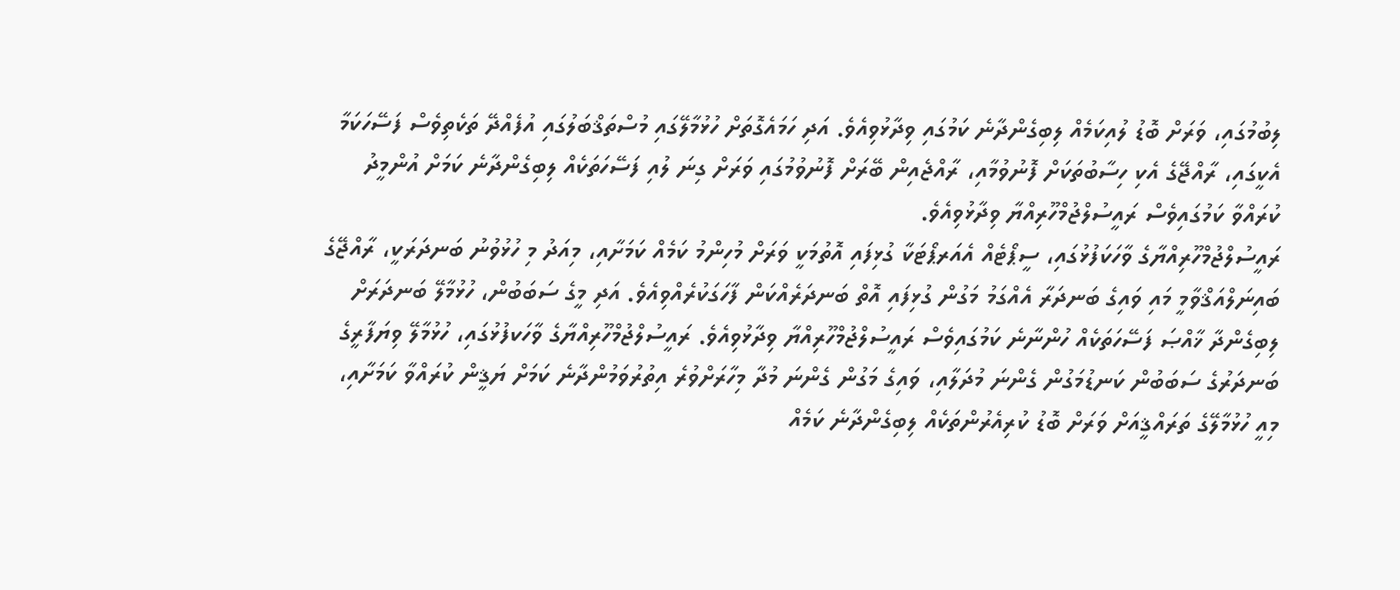ލިބުމުގައި، ވަރަށް ބޮޑު ލުއިކަމެއް ލިބިގެންދާނެ ކަމުގައި ވިދާޅުވިއެވެ. އަދި ހަމައެގޮތަށް ހުޅުމާލޭގައި މުސްތަޤްބަލުގައި އުފެއްދޭ ތަކެތިވެސް ފަސޭހަކަމާ އެކީގައި، ރާއްޖޭގެ އެކި ހިސާބުތަކަށް ފޮނުވުމާއި، ރާއްޖެއިން ބޭރަށް ފޮނުވުމުގައި ވަރަށް ގިނަ ލުއި ފަސޭހަތަކެއް ލިބިގެންދާނެ ކަމަށް އުންމީދު ކުރައްވާ ކަމުގައިވެސް ރައީސުލްޖުމްހޫރިއްޔާ ވިދާޅުވިއެވެ.
ރައީސުލްޖުމްހޫރިއްޔާގެ ވާހަކަފުޅުގައި، ސީޕޯޓެއް އެއަރޕޯޓަކާ ގުޅިފައި އޮތުމަކީ ވަރަށް މުހިންމު ކަމެއް ކަމަށާއި، މިއަދު މި ހުޅުވުނު ބަނދަރަކީ، ރާއްޖޭގެ ބައިނަލްއަޤްވާމީ މައި ވައިގެ ބަނދަރާ އެއްގަމު މަގުން ގުޅިފައި އޮތް ބަނދަރެއްކަން ފާހަގަކުރެއްވިއެވެ. އަދި މީގެ ސަބަބުން، ހުޅުމާލޭ ބަނދަރަށް ލިބިގެންދާ ޚާއްޞަ ފަސޭހަތަކެއް ހުންނާނެ ކަމުގައިވެސް ރައީސުލްޖުމްހޫރިއްޔާ ވިދާޅުވިއެވެ. ރައީސުލްޖުމްހޫރިއްޔާގެ ވާހަކފުޅުގައި، ހުޅުމާލޭ ވިޔަފާރީގެ ބަނދަރުގެ ސަބަބުން ކަނޑުމަގުން ގެންނަ މުދަލާއި، ވައިގެ މަގުން ގެންނަ މުދާ މިހާރަށްވުރެ އިތުރުވަމުންދާނެ ކަމަށް ޔަޤީން ކުރައްވާ ކަމަށާއި، މިއީ ހުޅުމާލޭގެ ތަރައްޤީއަށް ވަރަށް ބޮޑު ކުރިއެރުންތަކެއް ލިބިގެންދާނެ ކަމެއް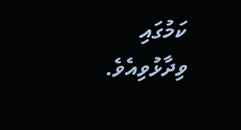ކަމުގައި ވިދާޅުވިއެވެ.